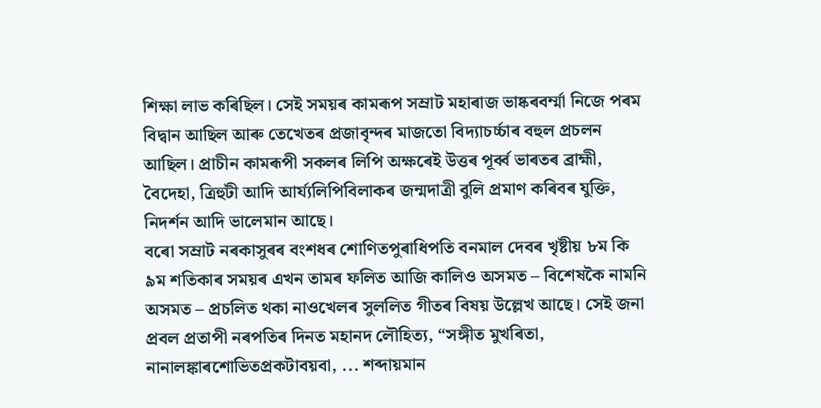শিক্ষা লাভ কৰিছিল। সেই সময়ৰ কামৰূপ সম্ৰাট মহাৰাজ ভাষ্কৰবৰ্ম্মা নিজে পৰম বিদ্বান আছিল আৰু তেখেতৰ প্ৰজাবৃন্দৰ মাজতো বিদ্যাচৰ্চ্চাৰ বহুল প্ৰচলন আছিল। প্ৰাচীন কামৰূপী সকলৰ লিপি অক্ষৰেই উত্তৰ পূৰ্ব্ব ভাৰতৰ ব্ৰাহ্মী, বৈদেহা, ত্ৰিহুটী আদি আৰ্য্যলিপিবিলাকৰ জন্মদাত্ৰী বুলি প্ৰমাণ কৰিবৰ যুক্তি, নিদৰ্শন আদি ভালেমান আছে।
বৰো সম্ৰাট নৰকাসুৰৰ বংশধৰ শোণিতপুৰাধিপতি বনমাল দেবৰ খৃষ্টীয় ৮ম কি ৯ম শতিকাৰ সময়ৰ এখন তামৰ ফলিত আজি কালিও অসমত – বিশেষকৈ নামনি অসমত – প্ৰচলিত থকা নাওখেলৰ সুললিত গীতৰ বিষয় উল্লেখ আছে। সেই জনা প্ৰবল প্ৰতাপী নৰপতিৰ দিনত মহানদ লৌহিত্য, “সঙ্গীত মুখৰিতা, নানালঙ্কাৰশোভিতপ্ৰকটাবয়বা, ... শব্দায়মান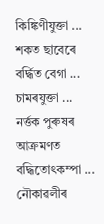কিঙ্কিণীযুক্তা ... শকত ছাবেৰে বৰ্দ্ধিত বেগা ... চামৰযুক্তা ... নৰ্ত্তক পুৰুষৰ আক্ৰমণত বদ্ধিতোৎকম্পা ... নৌকাৱলীৰ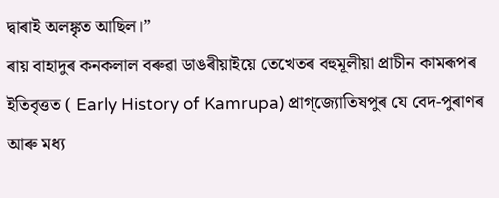দ্বাৰাই অলঙ্কৃত আছিল।”
ৰায় বাহাদুৰ কনকলাল বৰুৱা ডাঙৰীয়াইয়ে তেখেতৰ বহুমূলীয়া প্ৰাচীন কামৰূপৰ ইতিবৃত্তত ( Early History of Kamrupa) প্ৰাগ্জ্যোতিষপুৰ যে বেদ-পুৰাণৰ আৰু মধ্য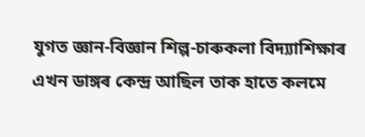যুগত জ্ঞান-বিজ্ঞান শিল্প-চাৰুকলা বিদ্য্যাশিক্ষাৰ এখন ডাঙ্গৰ কেন্দ্ৰ আছিল তাক হাতে কলমে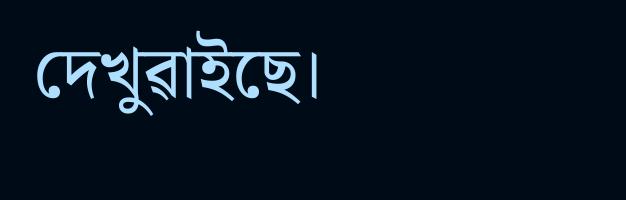দেখুৱাইছে।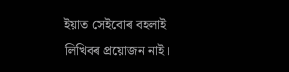ইয়াত সেইবোৰ বহলাই লিখিবৰ প্ৰয়োজন নাই।